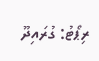ރިޕޯޓު: ގުރައިދޫ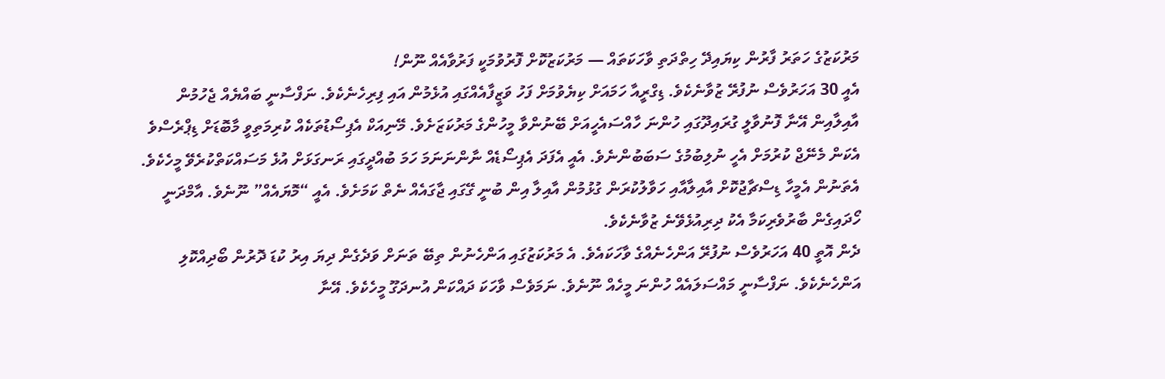މަރުކަޒުގެ ހަތަރު ފާރުން ކިޔައިދޭ ހިތްދަތި ވާހަކަތައް — މަރުކަޒުކޮށް ފޮރުވުމަކީ ފަރުވާއެއް ނޫން!
އެއީ 30 އަހަރުވެސް ނުފުރޭ ޒުވާނެކެވެ. ޑިގްރީއާ ހަމައަށް ކިޔެވުމަށް ފަހު ވަޒީފާއެއްގައި އުޅެމުން އައި ފިރިހެނެކެވެ. ނަފްސާނީ ބައްޔެއް ޖެހުމުން އާއިލާއިން އޭނާ ފޮނުވާލީ ގުރައިދޫގައި ހުންނަ ހާއްސައެހީއަށް ބޭނުންވާ މީހުންގެ މަރުކަޒަށެވެ. މޭނިއަކް އެޕިސޯޑުތަކެއް ކުރިމަތިވީ މާބޮޑަށް ޑިޕްރެސްވެ އެކަން މެނޭޖް ކުރުމަށް އެހީ ނުލިބުމުގެ ސަބަބުންނެވެ. އެއީ އެފަދަ އެޕިސޯޑެއް ނާންނަނަމަ ހަމަ ބުއްދީގައި ރަނގަޅަށް އުޅެ މަސައްކަތްކުރެވޭ މީހެކެވެ.
އެތަނުން އެމީހާ ޑިސްޗާޖުކޮށް އާއިލާއާއި ހަވާލުކުރަން ގުޅުމުން އާއިލާ އިން ބުނީ ގޭގައި ޖާގައެއް ނެތް ކަމަށެވެ. އެއީ “މޮޔައެއް” ނޫނެވެ. އާމްދަނީ ހޯދައިގެން ބާރުވެރިކަމާ އެކު ދިރިއުޅެވޭނެ ޒުވާނެކެވެ.
ދެން އޮތީ 40 އަހަރުވެސް ނުފުރޭ އަންހެނެއްގެ ވާހަކައެވެ. އެ މަރުކަޒުގައި އަންހެނުން ތިބޭ ތަނަށް ވަދެގެން ދިޔަ އިރު ކުޑަ ދޮރުން ބޯދިއްކޮލި އަންހެނެކެވެ. ނަފްސާނީ މައްސަލައެއް ހުންނަ މީހެއް ނޫނެވެ. ނަމަވެސް ވާހަކަ ދައްކަން އުނދަގޫ މީހެކެވެ. އޭނާ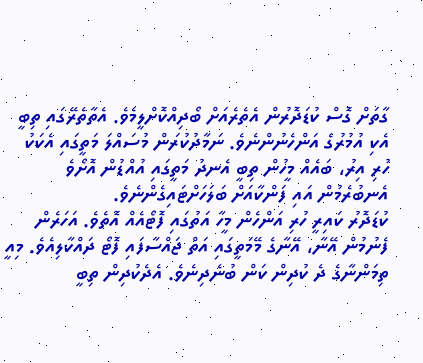ގާތަށް ގޮސް ކުޑަދޮރުން އެތެރެއަށް ބޯދިއްކޮށްލީމެވެ. އެތާތެރޭގައި ތިބީ އެކި އުމުރުގެ އަންހެނުންނެވެ. ނަމާދުކުރަން މުސައްލަ މަތީގައި އެކަކު ހުރި އިރު، ބައެއް މީހުން ތިބީ އެނދު މަތީގައި އުއްޑުން އޮށޯވެ އެނބުރެމުން އައި ފަންކާއަށް ބަލަހަށްޓައިގެންނެވެ.
ކުޑަދޮރު ކައިރީ ހުރި އަންހެން މީހާ އަތުގައި ފޮޓޯއެއް އޮތެވެ. އަހަރެން ފެނުމުން އޭނާ، އޭނާގެ މޭމަތީގައި އަތް ޖައްސާފައި ފޮޓޯ ދައްކާލިއެވެ. މިއީ ތިމަންނާގެ ދެ ކުދިން ކަން ބުނެދިނެވެ. އެދެކުދިން ތިބީ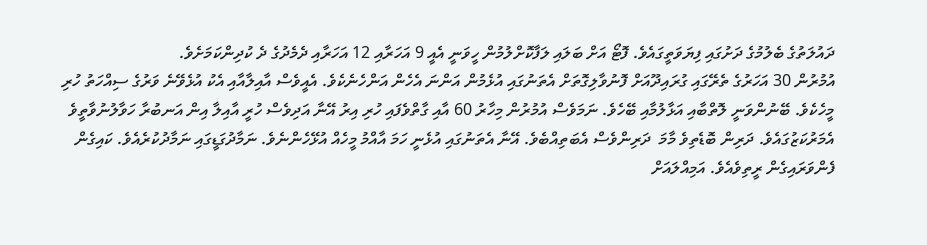ދައުލަތުގެ ބެލުމުގެ ދަށުގައި ފިޔަވަތީގައެވެ. ފޮޓޯ އަށް ބަލައި ލަފާކޮށްލުމުން ހީވަނީ އެއީ 9 އަހަރާއި 12 އަހަރާއި ދެމެދުގެ ދެ ކުދިންކަމަށެވެ.
އުމުރުން 30 އަހަރުގެ ތެރޭގައި ގުރައިދޫއަށް ފޮނުވާލިގޮތަށް އެތަނުގައި އުޅެމުން އަންނަ އެހެން އަންހެނެކެވެ. އެއީވެސް އާއިލާއާއި އެކު އުޅެވޭނެ ވަރުގެ ސިއްހަތު ހުރި މީހެކެވެ. ބޭނުންވަނީ ލޮތްބާއި އަޅާލުމާއި ބޭހެވެ. ނަމަވެސް އުމުރުން މިހާރު 60 އާއި ގާތްވެފައި ހުރި އިރު އޭނާ އަދިވެސް ހުރީ އާއިލާ އިން އަނބުރާ ހަވާލުނުވާތީވެ އެމަރުކަޒުގައެވެ. ދަރިން ބޮޑެތިވެ މާމަ  ދަރިންވެސް އެބަތިއްބެވެ. އޭނާ އެތަނުގައި އުޅެނީ ހަމަ އާއްމު މީހެއް އުޅޭހެންނެވެ. ނަމާދުގަޑީގައި ނަމާދުކުރެއެވެ. ކައިގެން ފެންވަރައިގެން ރީތިވެއެވެ. އަމިއްލައަށް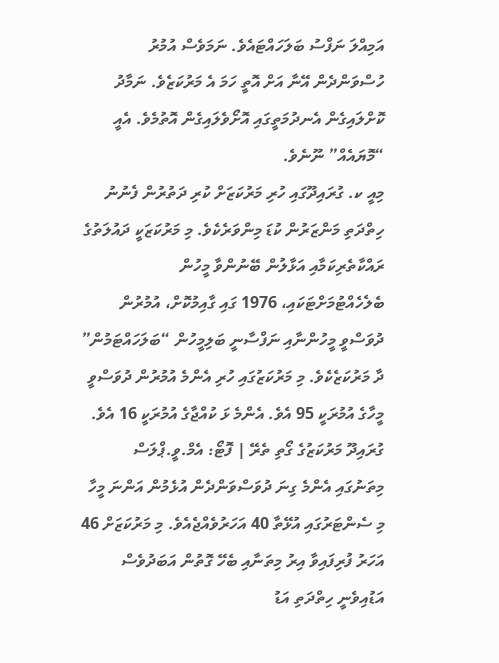އަމިއްލަ ނަފްސު ބަލަހައްޓައެވެ. ނަމަވެސް އުމުރު ހުސްވަންދެން އޭނާ އަށް އޮތީ ހަމަ އެ މަރުކަޒެވެ. ނަމާދު ކޮށްލައިގެން އެނދުމަތީގައި އޮށޯވެލައިގެން އޮތުމެވެ. އެއީ “މޮޔައެއް” ނޫނެވެ.
މިއީ ކ. ގުރައިދޫގައި ހުރި މަރުކަޒަށް ކުރި ދަތުރުން ފެނުނު ހިތްދަތި މަންޒަރުން ކުޑަ މިންވަރެކެވެ. މި މަރުކަޒަކީ ދައުލަތުގެ ރައްކާތެރިކަމާއި އަޅާލުން ބޭނުންވާ މީހުން ބެލެހެއްޓުމަށްޓަކައި، 1976 ގައި ގާއިމުކޮށް، އުމުރުން ދުވަސްވީ މީހުންނާއި ނަފްސާނީ ބަލިމީހުން “ބަލަހައްޓަމުން” ދާ މަރުކަޒެކެވެ. މި މަރުކަޒުގައި ހުރި އެންމެ އުމުރުން ދުވަސްވީ މީހާގެ އުމުރަކީ 95 އެވެ. އެންމެ ޅަ ކުއްޖާގެ އުމުރަކީ 16 އެވެ.
ގުރައިދޫ މަރުކަޒުގެ ގޯތި ތެރޭ | ފޮޓޯ: އެމް.ވީ.ޕްލަސް
މިތަނުގައި އެންމެ ގިނަ ދުވަސްވަންދެން އުޅެމުން އަންނަ މީހާ މި ސެންޓަރުގައި އުޅޭތާ 40 އަހަރުވެއްޖެއެވެ. މި މަރުކަޒަށް 46 އަހަރު ފުރިފައިވާ އިރު މިތަނާއި ބެހޭ ގޮތުން އަބަދުވެސް އަޑުއިވެނީ ހިތްދަތި އަޑު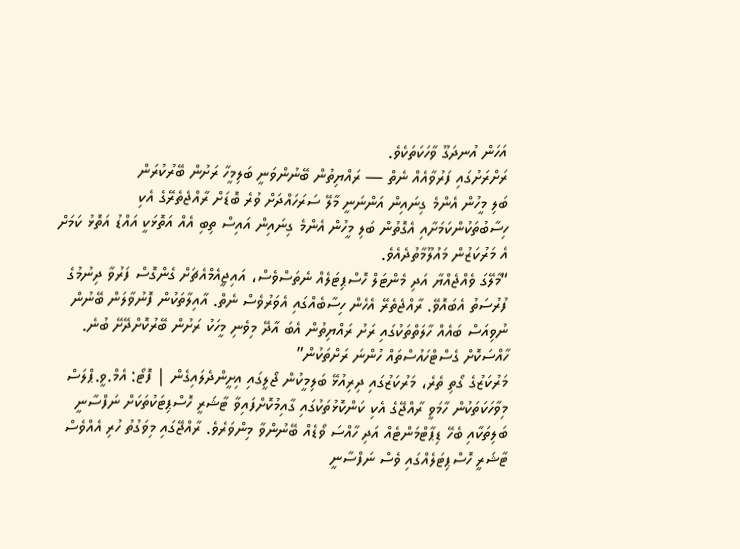އަހަން އުނދަގޫ ވާހަކަތަކެވެ.
ރަށްރަށުގައި ފަރުވާއެއް ނެތް — ރައްޔިތުން ބޭނުންވަނީ ބަލިމީހާ ރަށުން ބޭރުކުރަން
ބަލި މީހުން އެންމެ ގިނައިން އަންނަނީ މާލޭ ސަރަހައްދަށް ވުރެ ބޮޑަށް ރާއްޖެތެރޭގެ އެކި ހިސާބުތަކުންކަމަށާއި އެގޮތުން ބަލި މީހުން އެންމެ ގިނައިން އައިސް ތިބި އެއް އަތޮޅަކީ އައްޑު އަތޮޅު ކަމަށް އެ މަރުކަޒުން މައުލޫމާތުދެއެވެ.
“މާލޭގަ ވެއްޖެއްޔާ އަދި މެންޓަލް ހޮސްޕިޓަލެއް ނެތަސްވެސް، އައިޖީއެމްއެޗަށް ގެންގޮސް ފަރުވާ ދިނުމުގެ ފުރުސަތު އެބައޮވޭ. ރާއްޖެތެރޭ އެހެން ހިސާބެއްގައި އެވަރުވެސް ނެތް. އާއިލާތަކުން ފޮނުވާލަން ބޭނުން ނުވިއަސް ބައެއް ހާލަތްތަކުގައި ރަށު ރައްޔިތުން އެބަ އާދޭ މިވެނި މީހަކު ރަށުން ބޭރުކޮށްދޭށޭ ބުނެ. ހާއްސަކޮށް ގެސްޓްހައުސްތައް ހުންނަ ރަށްތަކުން”
މަރުކަޒުގެ ގޯތި ތެރެ، މަރުކަޒުގައި ދިރިއުޅޭ ބަލިމީކުން ޖޯލީގައި އިށީންދެލައިގެން | ފޮޓޯ: އެމް.ވީ.ޕްލަސް
މިވާހަކަތަކުން ހާމަވީ ރާއްޖޭގެ އެކި ކަންކޮޅުތަކުގައި ގާއިމުކޮށްފައިވާ ޓާޝަރީ ހޮސްޕިޓަކުތަކަށް ނަފްސާނީ ބަލިތަކާއި ބެހޭ ޑިޕާޓްމަންޓެއް އަދި ހާއްސަ ވޯޑެއް ބޭނުންވާ މިންވަރެވެ. ރާއްޖޭގައި މިވަގުތު ހުރި އެއްވެސް ޓާޝަރީ ހޮސްޕިޓަލެއްގައި ވެސް ނަފްސާނީ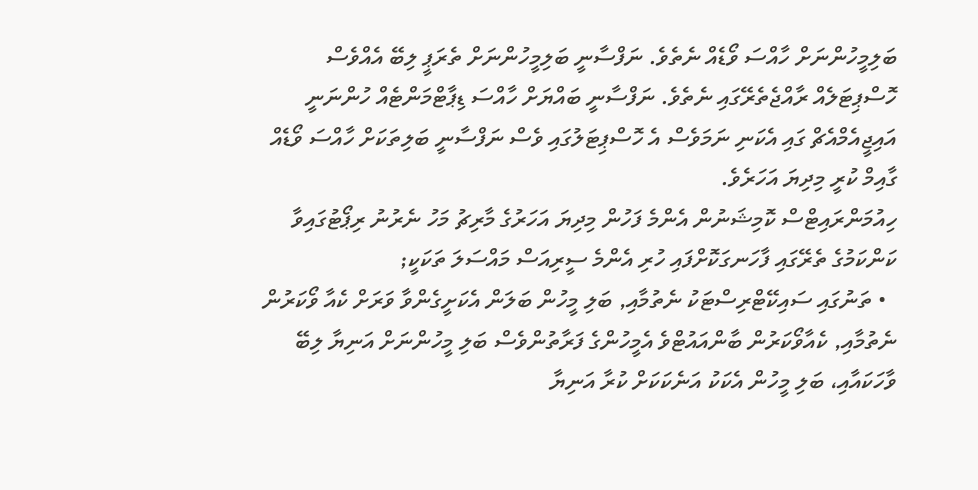ބަލިމީހުންނަށް ހާއްސަ ވޯޑެއް ނެތެވެ. ނަފްސާނީ ބަލިމީހުންނަށް ތެރަޕީ ލިބޭ އެއްވެސް ހޮސްޕިޓަލެއް ރާއްޖެތެރޭގައި ނެތެވެ. ނަފްސާނީ ބައްޔަށް ހާއްސަ ޑިޕާޓްމަންޓެއް ހުންނަނީ އައިޖީއެމްއެޗް ގައި އެކަނި ނަމަވެސް އެ ހޮސްޕިޓަލުގައި ވެސް ނަފްސާނީ ބަލިތަކަށް ހާއްސަ ވޯޑެއް ގާއިމް ކުރީ މިދިޔަ އަހަރެވެ.
ހިއުމަންރައިޓްސް ކޮމިޝަނުން އެންމެ ފަހުން މިދިޔަ އަހަރުގެ މާރިޗު މަހު ނެރުނު ރިޕޯޓުގައިވާ ކަންކަމުގެ ތެރޭގައި ފާހަނގަކޮށްފައި ހުރި އެންމެ ސީރިއަސް މައްސަލަ ތަކަކީ;
  • ތަނުގައި ސައިކޭޓްރިސްޓަކު ނެތުމާއި, ބަލި މީހުން ބަލަން އެކަށީގެންވާ ވަރަށް ކެއާ ވޯކަރުން ނެތުމާއި, ކެއާވޯކަރުން ބާންއައުޓްވެ އެމީހުންގެ ފަރާތުންވެސް ބަލި މީހުންނަށް އަނިޔާ ލިބޭ ވާހަކައާއި، ބަލި މީހުން އެކަކު އަނެކަކަށް ކުރާ އަނިޔާ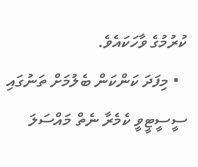ކުރުމުގެ ވާހަކައެވެ.
  • މިފަދަ ކަންކަން ބެލުމަށް ތަނުގައި ސީސީޓީވީ ކެމެރާ ނެތް މައްސަލަ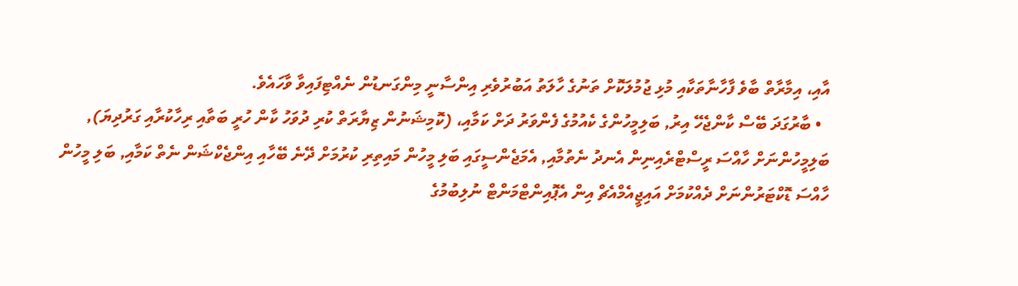އާއި، އިމާރާތް ބާވެ ފާހާނާތަކާއި މުޅި ޖުމުލަކޮށް ތަނުގެ ހާލަތު އަބުރުވެރި އިންސާނީ މިންގަނޑުން ނެއްޓިފައިވާ ވާހައެވެ.
  • ބާރުގަދަ ބޭސް ކާންޖެހޭ އިރު, ބަލިމީހުންގެ ކެއުމުގެ ފެންވަރު ދަށް ކަމާއި، (ކޮމިޝަނުން ޒިޔާރަތް ކުރި ދުވަހު ކާން ހުރީ ބަތާއި ރިހާކުރާއި ގަރުދިޔަ), ބަލިމީހުންނަށް ހާއްސަ ރީސްޓްރެއިނިން އެނދު ނެތުމާއި, އެމަޖެންސީގައި ބަލި މީހުން މައިތިރި ކުރުމަށް ދޭނެ ބޭހާއި އިންޖެކްޝަން ނެތް ކަމާއި, ބަލި މީހުން ހާއްސަ ޑޮކްޓަރުންނަށް ދެއްކުމަށް އައިޖީއެމްއެޗް އިން އެޕޮއިންޓްމަންޓް ނުލިބުމުގެ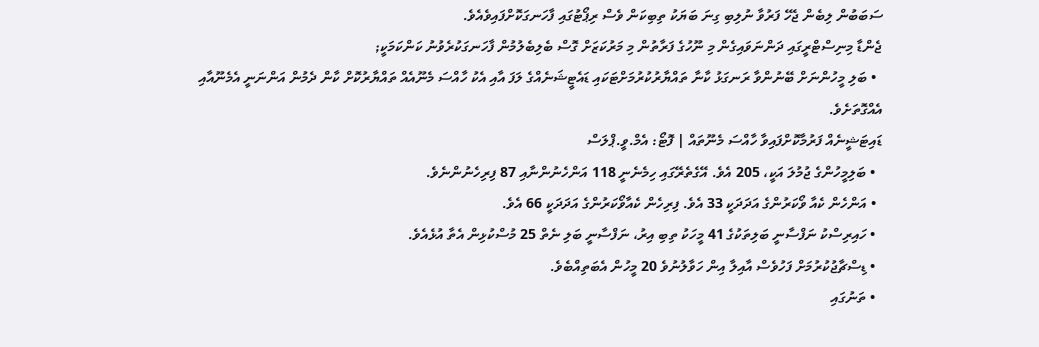ސަބަބުން ލިބެން ޖެހޭ ފަރުވާ ނުލިބި ގިނަ ބަޔަކު ތިބިކަން ވެސް ރިޕޯޓުގައި ފާހަނގަކޮށްފައިވެއެވެ.
ޖެންޑާ މިނިސްޓްރީގައި ދަންނަވައިގެން މި ނޫހުގެ ފަރާތުން މި މަރުކަޒަށް ގޮސް ބެލިބެލުމުން ފާހަނގަކުރެވުނު ކަންކަމަކީ;
  • ބަލި މީހުންނަށް ބޭނުންވާ ރަނގަޅު ކާނާ ތައްޔާރުކުރުމަށްޓަކައި ޑައެޓީޝަނެއްގެ ލަފަ އާއި އެކު ހާއްސަ މެނޫއެއް ތައްޔާރުކޮށް ކާން ދެމުން އަންނަނީ އެމެނޫއާއި އެއްގޮތަށެވެ.
ޑައިޓަޝީނެއް ފަރުމާކޮށްފައިވާ ހާއްސަ މެނޫތައް | ފޮޓޯ: އެމް.ވީ.ޕްލަސް
  • ބަލިމީހުންގެ ޖުމުލަ އަކީ، 205 އެވެ. އޭގެތެރޭގައި ހިމެނެނީ 118 އަންހެނުންނާއި 87 ފިރިހެނުންނެވެ.
  • އަންހެން ކެއާ ވޯކަރުންގެ އަދަދަކީ 33 އެވެ. ފިރިހެން ކެއާވޯކަރުންގެ އަދަދަކީ 66 އެވެ.
  • ހައިރިސްކު ނަފްސާނީ ބަލިތަކުގެ 41 މީހަކު ތިބި އިރު، ނަފްސާނީ ބަލި ނެތް 25 މުސްކުޅިން އެތާ އުޅެއެވެ.
  • ޑިސްޗާޖުކުރުމަށް ފަހުވެސް އާއިލާ އިން ހަވާލުނުވެ 20 މީހުން އެބަތިއްބެވެ.
  • ތަނުގައި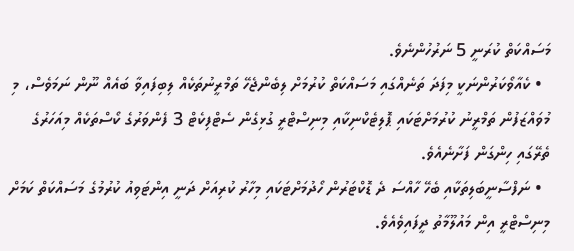މަސައްކަތް ކުރަނީ 5 ނަރުހުންނެވެ.
  • ކެއާވޯކަރުންނަކީ މިފަދަ ތަނެއްގައި މަސައްކަތް ކުރުމަށް ލިބެންޖެހޭ ތަމްރީނުތަކެއް ލިބިފައިވާ ބައެއް ނޫން ނަމަވެސް، މި މުވައްޒަފުން ތަމްރީނު ކުރުމަށްޓަކައި ޕޮލިޓެކްނިކާއި މިނިސްޓްރީ ގުޅިގެން ސެޓްފިކެޓް 3 ފެންވަރުގެ ކޯސްތަކެއް މިއަހަރުގެ ތެރޭގައި ހިންގަން ފަށާނެއެވެ.
  • ނަފްސާނީބަލިތަކާއި ބެހޭ ހާއްސަ ދެ ޑޮކްޓަރުން ހޯދުމަށްޓަކައި މިހާރު ކުރިއަށް ދަނީ އިންޓަވިއު ކުރުމުގެ މަސައްކަތް ކަމަށް މިނިސްޓްރީ އިން މައުލޫމާތު ދީފައިވެއެވެ.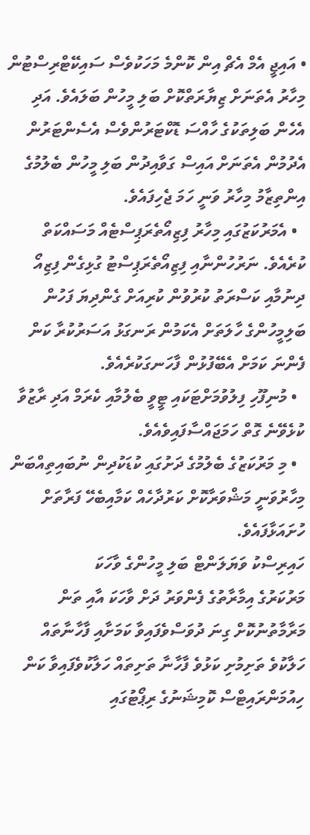• އައިޖީ އެމް އެޗް އިން ކޮންމެ މަހަކުވެސް ސައިކޭޓްރިސްޓުން މިހާރު އެތަނަށް ޒިޔާރަތްކޮށް ބަލި މީހުން ބަލައެވެ. އަދި އެހެން ބަލިތަކުގެ ހާއްސަ ޑޮކްޓަރުންވެސް އެސެންޓަރުން އެދުމުން އެތަނަށް އައިސް ގަވާއިދުން ބަލި މީހުން ބެލުމުގެ އިންތިޒާމު މިހާރު ވަނީ ހަމަ ޖެހިފައެވެ.
  • އެމަރުކަޒުގައި މިހާރު ފިޒިއޯތެރަޕިސްޓެއް މަސައްކަތް ކުރެއެވެ. ނަރުހުންނާއި ފިޒިއޯތެރަޕިސްޓު ގުޅިގެން ފިޒިއޯ ދިނުމާއި ކަސްރަތު ކުރުވުން ކުރިއަށް ގެންދިޔަ ފަހުން ބަލިމީހުންގެ ހާލަތަށް އެކަމުން ރަނގަޅު އަސަރުކުރާ ކަން ފެންނަ ކަމަށް އެބޭފުޅުން ފާހަނގަކުރެއެވެ.
  • މުނިފޫހި ފިލުވުމަށްޓަކައި ޓީވީ ބެލުމާއި ކެރަމް އަދި ރާޒުވާ ކުޅެވޭނެ ގޮތް ހަމަޖައްސާފައިވެއެވެ.
  • މި މަރުކަޒުގެ ބެލުމުގެ ދަށުގައި ކުޑަކުދިން ނުބައިތިއްބަން މިހާރުވަނީ މަޝްވަރާކޮށް ކަރުދާހެއް ކަމާއިބެހޭ ފަރާތަށް ހުށައަޅާފައެވެ.
ހައިރިސްކު ވަޔަލަންޓް ބަލި މީހުންގެ ވާހަކަ
މަރުކަރުގެ އިމާރާތުގެ ފެންވަރު ދަށް ވާހަކަ އާއި ތަން މަރާމާތުނުކޮށް ގިނަ ދުވަސްވެފައިވާ ކަމަށާއި ފާހާނާތައް ހަލާކުވެ ތަށިމުށި ކަޅުވެ ފާހާނާ ތަށިތައް ހަލާކުވެފައިވާ ކަން ހިއުމަންރައިޓްސް ކޮމިޝަނުގެ ރިޕޯޓުގައި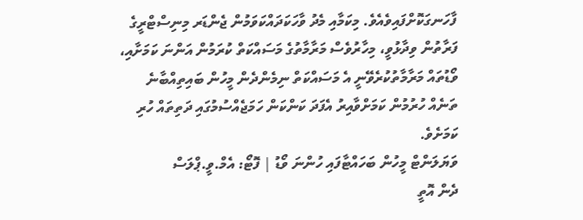ފާހަނގަކޮށްފައިވެއެވެ. މިކަމާއި މެދު ވާހަކަދައްކަވަމުން ޖެންޑަރ މިނިސްޓްރީގެ ފަރާތުން ވިދާޅުވީ، މިހާރުވެސް މަރާމާތުގެ މަސައްކަތް ކުރަމުން އަންނަ ކަމަށާއި، ވޯޑުތައް މަރާމާތުކުރެވޭނީ އެ މަސައްކަތް ނިމެންދެން މީހުން ބައިތިއްބާނެ ތަނެއް ހުރުމުން ކަމަށްވާއިރު އެފަދަ ކަންކަން ހަމަޖެއްސުމުގައި ދަތިތައް ހުރި ކަމަށެވެ.
ވަޔަލަންޓް މީހުން ބަހައްޓާފައި ހުންނަ ވޯޑު | ފޮޓޯ: އެމް.ވީ.ޕްލަސް
ދެން އޮތީ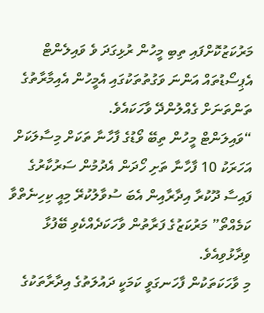މަރުކަޒުކޮށްފައި ތިބި މީހުން ރުޅިގަދަ ވެ ވައިލެންޓް އެޕިސޯޑުތައް އަންނަ ވަގުތުތަކުގައި އެމީހުން އެއިމާރާތުގެ ތަންތަނަށް ގެއްލުންދޭ ވާހަކައެވެ.
“ވައިލަންޓް މީހުން ތިބޭ ވޯޑުގެ ފާހާނާ ތަކަށް މިސާލަކަށް އަހަރަކު 10 ފާހާނާ ތަށި ހޯދަން އެދުމުން ސަރުކާރުގެ ފައިސާ ދޫކުރާ އިދާރާއިން އެބަ ސުވާލުކުރޭ މިއީ ކިހިނެތްވާ ކަމެއްތޯ” މަރުކަޒުގެ ފަރާތުން ވާހަކަދެއްކެވި ބޭފުޅާ ވިދާޅުވިއެވެ.
މި ވާހަކަތަކުން ފާހަނގަވީ ކަމަކީ ދައުލަތުގެ އިދާރާތަކުގެ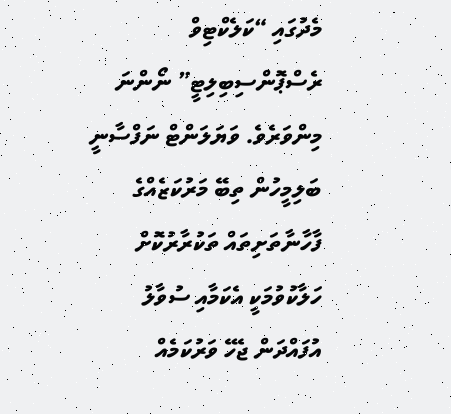މެދުގައި “ކަލެކްޓިވް ރެސްޕޮންސިބިލިޓީ” ނޯންނަ މިންވަރެވެ. ވަޔަލަންޓް ނަފްސާނީ ބަލިމީހުން ތިބޭ މަރުކަޒެއްގެ ފާހާނާތަށިތައް ތަކުރާރުކޮށް ހަލާކުވުމަކީ އެކަމާއި ސުވާލު އުފައްދަން ޖެހޭ ވަރުކަމެއް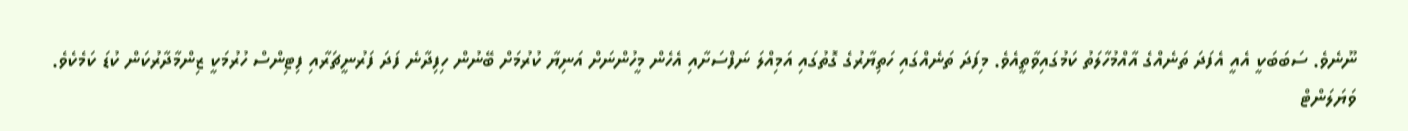ނޫނެވެ. ސަބަބަކީ އެއީ އެފަދަ ތަނެއްގެ އާއްމުހާލަތު ކަމުގައިވާތީއެވެ. މިފަދަ ތަނެއްގައި ހަތިޔާރުގެ ގޮތުގައި އަމިއްލަ ނަފްސަށާއި އެހެން މީހުންނަށް އަނިޔާ ކުރުމަށް ބޭނުން ހިފިދާނެ ފަދަ ފަރުނީޗަރާއި ފިޓިންސް ހުރުމަކީ ޒިންމާދާރުކަން ކުޑަ ކަމެކެވެ.
ވަޔަލަންޓް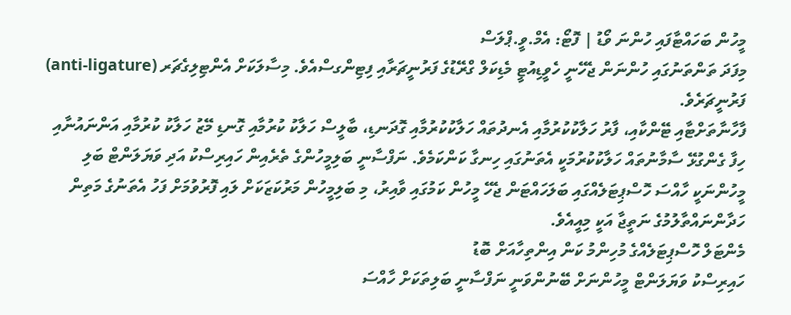މީހުން ބަހައްޓާފައި ހުންނަ ވޯޑު | ފޮޓޯ: އެމް.ވީ.ޕްލަސް
މިފަދަ ތަންތަނުގައި ހުންނަން ޖެހޭނީ ހެވީޑިއުޓީ މެޑިކަލް ގްރޭޑުގެ ފަރުނީޗަރާއި ފިޓިންގސްއެވެ. މިސާލަކަށް އެންޓިލިގެޗަރ (anti-ligature) ފަރުނީޗަރެވެ.
ފާހާނާތަށްޓާއި ޓޭންކާއި، ފާރު ހަލާކުކުރުމާއި އެނދުތައް ހަލާކުކުރުމާއި ގޮދަނޑި، ބާލީސް ހަލާކު ކުރުމާއި ގޮނޑި މޭޒު ހަލާކު ކުރުމާއި އަންނައުނާއި ހިފާ ގެންގުޅޭ ސާމާނުތައް ހަލާކުކުރުމަކީ އެތަނުގައި ހިނގާ ކަންކަމެވެ. ނަފްސާނީ ބަލިމީހުންގެ ތެރެއިން ހައިރިސްކު އަދި ވަޔަލަންޓް ބަލި މީހުންނަކީ ހާއްސަ ހޮސްޕިޓަލެއްގައި ބަލަހައްޓަން ޖެހޭ މީހުން ކަމުގައި ވާއިރު، މި ބަލިމީހުން މަރުކަޒަކަށް ލައި ފޮރުވުމަށް ފަހު އެތަނުގެ މަތިން ހަދާންނައްތާލުމުގެ ނަތީޖާ އަކީ މިއީއެވެ.
މެންޓަލް ހޮސްޕިޓަލެއްގެ މުހިންމު ކަން އިންތިހާއަށް ބޮޑު
ހައިރިސްކު ވަޔަލަންޓް މީހުންނަށް ބޭނުންވަނީ ނަފްސާނީ ބަލިތަކަށް ހާއްސަ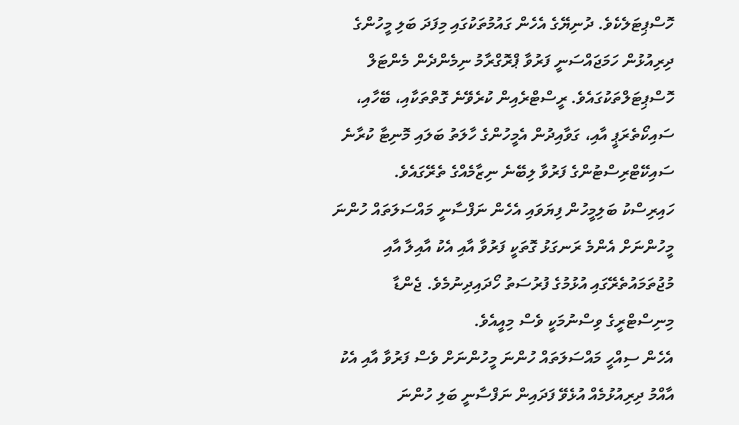ހޮސްޕިޓަލެކެވެ. ދުނިޔޭގެ އެހެން ގައުމުތަކުގައި މިފަދަ ބަލި މީހުންގެ ދިރިއުޅުން ހަމަޖައްސަނީ ފަރުވާ ޕްރޮގްރާމު ނިމެންދެން މެންޓަލް ހޮސްޕިޓަލްތަކުގައެވެ. ރީސްޓްރެއިން ކުރެވޭނެ ގޮތްތަކާއި، ބޭހާއި، ސައިކޯތެރަޕީ އާއި، ގަވާއިދުން އެމީހުންގެ ހާލަތު ބަލައި މޮނިޓާ ކުރާނެ ސައިކޭޓްރިސްޓުންގެ ފަރުވާ ލިބޭނެ ނިޒާމެއްގެ ތެރޭގައެވެ.
ހައިރިސްކު ބަލިމީހުން ފިޔަވައި އެހެން ނަފްސާނީ މައްސަލަތައް ހުންނަ މީހުންނަށް އެންމެ ރަނގަޅު ގޮތަކީ ފަރުވާ އާއި އެކު އާއިލާ އާއި މުޖުތަމައުތެރޭގައި އުޅުމުގެ ފުރުސަތު ހޯދައިދިނުމެވެ. ޖެންޑާ މިނިސްޓްރީގެ ވިސްނުމަކީ ވެސް މިއީއެވެ.
އެހެން ސިއްހީ މައްސަލަތައް ހުންނަ މީހުންނަށް ވެސް ފަރުވާ އާއި އެކު އާއްމު ދިރިއުޅުމެއް އުޅެވޭ ފަދައިން ނަފްސާނީ ބަލި ހުންނަ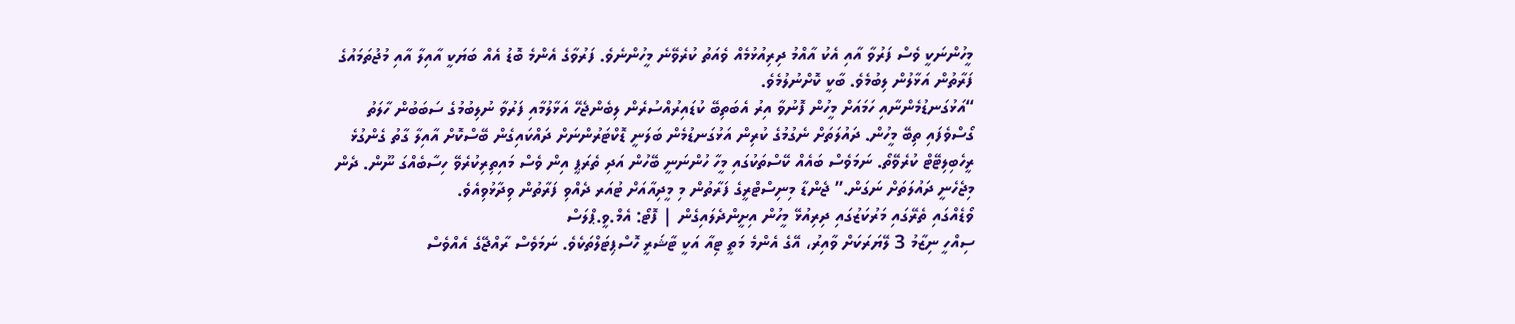މީހުންނަކީ ވެސް ފަރުވާ އާއި އެކު އާއްމު ދިރިއުޅުމެއް ވެއަތު ކުރެވޭނެ މީހުންނެވެ. ފަރުވާގެ އެންމެ ބޮޑު އެއް ބަޔަކީ އާއިލާ އާއި މުޖުތަމައުގެ ފަރާތުން އަޅާލުން ލިބުމެވެ. ބާކީ ކޮށްނުލުމެވެ.
“އަޅުގަނޑުމެންނާއި ހަމައަށް މީހުން ފޮނުވާ އިރު އެބަތިބޭ ކުޑައިރުއްސުރެން ލިބެންޖެހޭ އަޅާލުމާއި ފަރުވާ ނުލިބުމުގެ ސަބަބުން ހާލަތު ގޯސްވެފައި ތިބޭ މީހުން. ދައުލަތަށް ނެގުމުގެ ކުރިން އަޅުގަނޑުމެން ބަލަނީ ޑޮކްޓަރުންނަށް ދައްކައިގެން ބޭސްކޮށް އާއިލާ ގާތު ގެންގުޅެ ރީހެބިލިޓޭޓް ކުރެވޭތޯ. ނަމަވެސް ބައެއް ކޭސްތަކުގައި މީހާ ހުންނަނީ ބޭހުން އަދި ތެރަޕީ އިން ވެސް މައިތިރިކުރެވޭ ހިސާބެއްގަ ނޫން. ދެން މިޖެހެނީ ދައުލަތަށް ނަގަން.” ޖެންޑާ މިނިސްޓްރީގެ ފަރާތުން މި މީދިއާއަށް ޓުއަރ ދެއްވި ފަރާތުން ވިދާޅުވިއެވެ.
ވޯޑެއްގައި ތެރޭގައި މަރުކަޒުގައި ދިރިއުޅޭ މީހުން އިށީންދެލައިގެން | ފޮޓޯ: އެމް.ވީ.ޕްލަސް
ސިއްހީ ނިޒާމު 3 ލޭޔަރަކަށް ވާއިރު، އޭގެ އެންމެ މަތީ ޓިއާ އަކީ ޓާޝަރީ ހޮސްޕިޓަލްތަކެވެ. ނަމަވެސް ރާއްޖޭގެ އެއްވެސް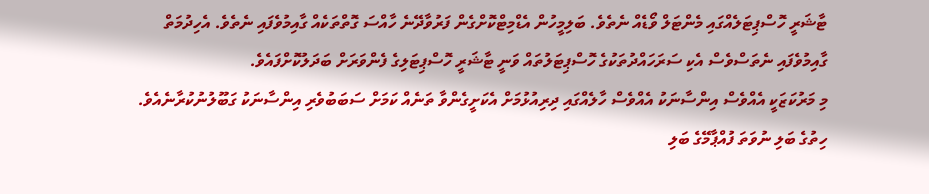ޓާޝަރީ ހޮސްޕިޓަލެއްގައި މެންޓަލް ވޯޑެއް ނެތެވެ. ބަލިމީހުން އެޑްމިޓްކޮށްގެން ފަރުވާދޭނެ ހާއްސަ ގޮތްތަކެއް ގާއިމުވެފައި ނެތެވެ. އެހިދުމަތް ގާއިމުވެފައި ނެތަސްވެސް އެކި ސަރަހައްދުތަކުގެ ހޮސްޕިޓަލުތައް ވަނީ ޓާޝަރީ ހޮސްޕިޓަލިގެ ފެންވަރަށް ބަދަލުކޮށްފައެވެ.
މި މަރުކަޒަކީ އެއްވެސް އިންސާނަކު އެއްވެސް ހާލެއްގައި ދިރިއުޅުމަށް އެކަށީގެންވާ ތަނެއް ކަމަށް ސަބަބުވެރި އިންސާނަކު ގަބޫލުނުކުރާނެއެވެ. ހިތުގެ ބަލި ނުވަތަ ފުއްޕާމޭގެ ބަލި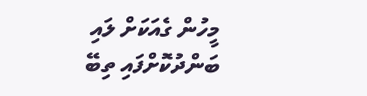މީހުން ގެއަކަށް ލައި ބަންދުކޮށްފައި ތިބޭ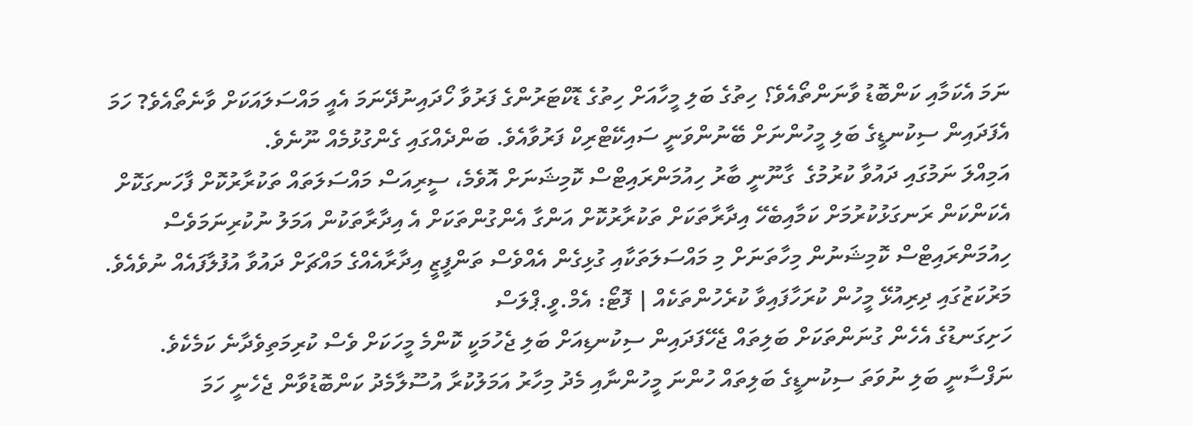ނަމަ އެކަމާއި ކަންބޮޑު ވާނަންތޯއެވެ؟ ހިތުގެ ބަލި މީހާއަށް ހިތުގެ ޑޮކްޓަރުންގެ ފަރުވާ ހޯދައިނުދޭނަމަ އެއީ މައްސަލައަކަށް ވާނެތޯއެވެ? ހަމަ އެފަދައިން ސިކުނޑީގެ ބަލި މީހުންނަށް ބޭނުންވަނީ ސައިކޭޓްރިކް ފަރުވާއެވެ. ބަންދެއްގައި ގެންގުޅުމެއް ނޫނެވެ.
އަމިއްލަ ނަމުގައި ދައުވާ ކުރުމުގެ  ގާނޫނީ ބާރު ހިއުމަންރައިޓްސް ކޮމިޝަނަށް އޮވެމެ، ސީރިއަސް މައްސަލަތައް ތަކުރާރުކޮށް ފާހަނގަކޮށް އެކަންކަން ރަނގަޅުކުރުމަށް ކަމާއިބެހޭ އިދާރާތަކަށް ތަކުރާރުކޮށް އަންގާ އެންގުންތަކަށް އެ އިދާރާތަކުން އަމަލު ނުކުރިނަމަވެސް ހިއުމަންރައިޓްސް ކޮމިޝަނުން މިހާތަނަށް މި މައްސަލަތަކާއި ގުޅިގެން އެއްވެސް ތަންފީޒީ އިދާރާއެއްގެ މައްޗަށް ދައުވާ އުފުލާފައެއް ނުވެއެވެ.
މަރުކަޒުގައި ދިރިއުޅޭ މީހުން ކުރަހާފައިވާ ކުރެހުންތަކެއް | ފޮޓޯ: އެމް.ވީ.ޕްލަސް
ހަށިގަނޑުގެ އެހެން ގުނަންތަކަށް ބަލިތައް ޖެހޭފަދައިން ސިކުނޑިއަށް ބަލި ޖެހުމަކީ ކޮންމެ މީހަކަށް ވެސް ކުރިމަތިވެދާނެ ކަމެކެވެ. ނަފްސާނީ ބަލި ނުވަތަ ސިކުނޑީގެ ބަލިތައް ހުންނަ މީހުންނާއި މެދު މިހާރު އަމަލުކުރާ އުސޫލާމެދު ކަންބޮޑުވާން ޖެހެނީ ހަމަ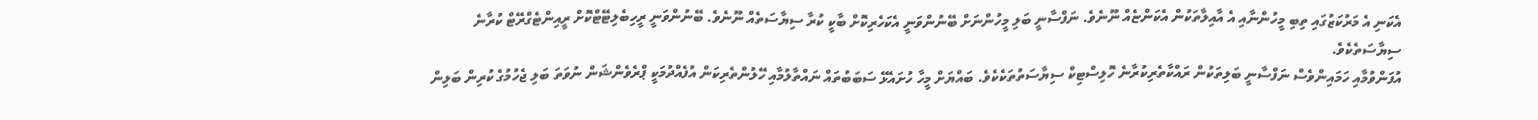އެކަނި އެ މަރުކަޒުގައި ތިބި މީހުންނާއި އެ އާއިލާތަކުން އެކަންޏެއް ނޫނެވެ. ނަފްސާނީ ބަލި މީހުންނަށް ބޭނުންވަނީ އެކަހެރިކޮށް ބާކީ ކުރާ ސިޔާސަތެއް ނޫނެވެ. ބޭނުންވަނީ ރީހިބެލިޓޭޓްކޮށް ރީއިންޓެގްރޭޓް ކުރާނެ ސިޔާސަތެކެވެ.
އުފަންވުމާއި ހަމައިންވެސް ނަފްސާނީ ބަލިތަކުން ރައްކާތެރިކުރާނެ ހޮލިސްޓިކް ސިޔާސަތުތަކެކެވެ. ބައްޔަށް މީހާ ހުށައެޅޭ ސަބަބުތައް ނައްތާލުމާއި ހޭލުންތެރިކަން އުފެއްދުމަކީ ޕްރެވެންޝަން ނުވަތަ ބަލި ޖެހުމުގެ ކުރިން ބަލިން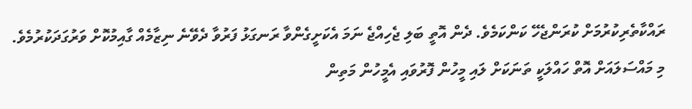ރައްކާތެރިކުރުމަށް ކުރަންޖެހޭ ކަންކަމެވެ. ދެން އޮތީ ބަލި ޖެހިއްޖެ ނަމަ އެކަށީގެންވާ ރަނގަޅު ފަރުވާ ދެވޭނެ ނިޒާމެއް ގާއިމުކޮށް ވަރުގަދަކުރުމެވެ. މި މައްސަލައަށް އޮތް ހައްލަކީ ތަނަކަށް ލައި މީހުން ފޮރުވައި އެމީހުން މަތިން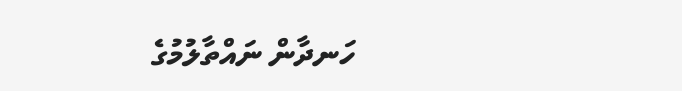ހަނދާން ނައްތާލުމުގެ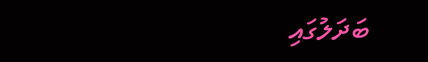ބަދަލުގައި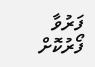ފަރުވާ ފޯރުކޮށް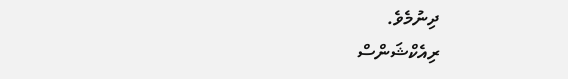ދިނުމެވެ.
ރިއެކްޝަންސް